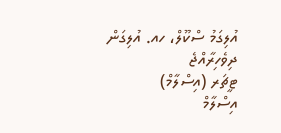އުލިގަމު ސްކޫލް، ހއ. އުލިގަން
ދިވެހިރާއްޖެ
ޓީޗަރ (އިސްލާމް)
އިސްލާމް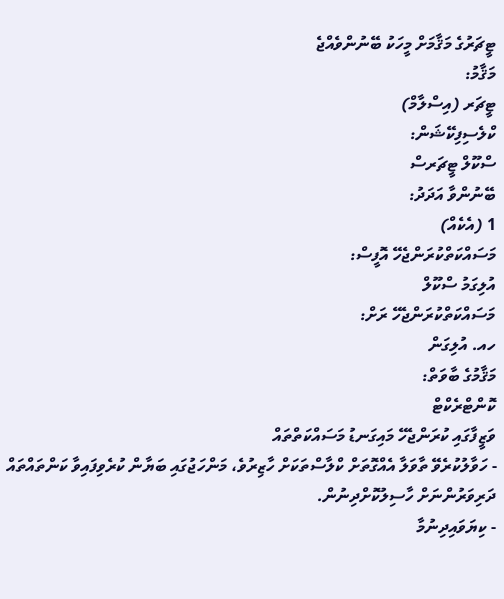ޓީޗަރުގެ މަޤާމަށް މީހަކު ބޭނުންވެއްޖެ
މަޤާމު:
ޓީޗަރ (އިސްލާމް)
ކްލެސިފިކޭޝަން:
ސްކޫލް ޓީޗަރސް
ބޭނުންވާ އަދަދު:
1 (އެކެއް)
މަސައްކަތްކުރަންޖެހޭ އޮފީސް:
އުލިގަމު ސްކޫލް
މަސައްކަތްކުރަންޖެހޭ ރަށް:
ހއ. އުލިގަން
މަޤާމުގެ ބާވަތް:
ކޮންޓްރެކްޓް
ވަޒީފާގައި ކުރަންޖެހޭ މައިގަނޑު މަސައްކަތްތައް
- ހަވާލުކުރެވޭ ތާވަލާ އެއްގޮތަށް ކްލާސްތަކަށް ހާޒިރުވެ، މަންހަޖުގައި ބަޔާން ކުރެވިފައިވާ ކަންތައްތައް ދަރިވަރުންނަށް ހާސިލުކޮށްދިނުން.
- ކިޔަވައިދިނުމާ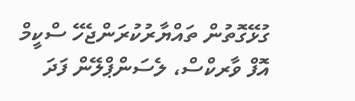ގުޅޭގޮތުން ތައްޔާރުކުރަންޖެހޭ ސްކީމް އޮފް ވާރކްސް، ލެސަންޕްލޭން ފަދަ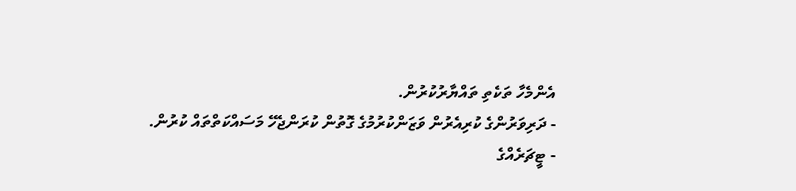އެންމެހާ ތަކެތި ތައްޔާރުކުރުން.
- ދަރިވަރުންގެ ކުރިއެރުން ވަޒަންކުރުމުގެ ގޮތުން ކުރަންޖެހޭ މަސައްކަތްތައް ކުރުން.
- ޓީޗަރެއްގެ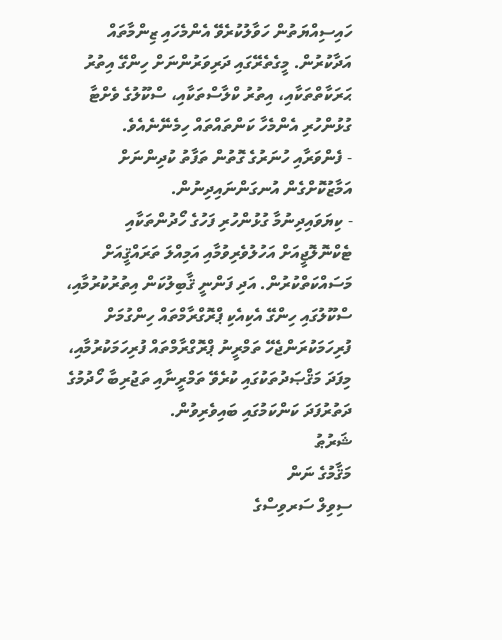ހައިސިއްޔަތުން ހަވާލުކުރެވޭ އެންމެހައި ޒިންމާތައް އަދާކުރުން. މީގެތެރޭގައި ދަރިވަރުންނަށް ހިންގޭ އިތުރު ޙަރަކާތްތަކާއި، އިތުރު ކްލާސްތަކާއި، ސްކޫލުގެ ވެށްޓާ ގުޅުންހުރި އެންމެހާ ކަންތައްތައް ހިމެނޭނެއެވެ.
- ފެންވަރާއި ހުނަރުގެ ގޮތުން ތަފާތު ކުދިންނަށް އަމާޒުކޮށްގެން އުނގަންނައިދިނުން.
- ކިޔަވައިދިނުމާ ގުޅުންހުރި ފަހުގެ ހޯދުންތަކާއި ޓެކްނޮލޮޖީއަށް އަހުލުވެރިވުމާއި އަމިއްލަ ތަރައްޤީއަށް މަސައްކަތްކުރުން. އަދި ފަންނީ ޤާބިލުކަން އިތުރުކުރުމާއި، ސްކޫލުގައި ހިންގޭ އެކިއެކި ޕްރޮގްރާމްތައް ހިންގުމަށް ފުރިހަމަކުރަންޖެހޭ ތަމްރީނު ޕްރޮގްރާމްތައް ފުރިހަމަކުރުމާއި، މިފަދަ މަޤްޞަދުތަކުގައި ކުރެވޭ ތަމްރީނާއި ތަޖުރިބާ ހޯދުމުގެ ދަތުރުފަދަ ކަންކަމުގައި ބައިވެރިވުން.
ޝަރުޠު
މަޤާމުގެ ނަން
ސިވިލް ސަރވިސްގެ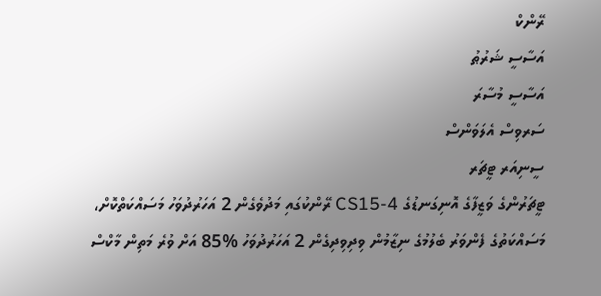ރޭންކް
އަސާސީ ޝަރުޠު
އަސާސީ މުސާރަ
ސަރވިސް އެލަވަންސް
ސީނިއަރ ޓީޗަރ
ޓީޗަރުންގެ ވަޒީފާގެ އޮނިގަނޑުގެ CS15-4 ރޭންކުގައި މަދުވެގެން 2 އަހަރުދުވަހު މަސައްކަތްކޮށް، މަސައްކަތުގެ ފެންވަރު ބެލުމުގެ ނިޒާމުން ވިދިވިދިގެން 2 އަހަރުދުވަހު %85 އަށް ވުރެ މަތިން މާކްސް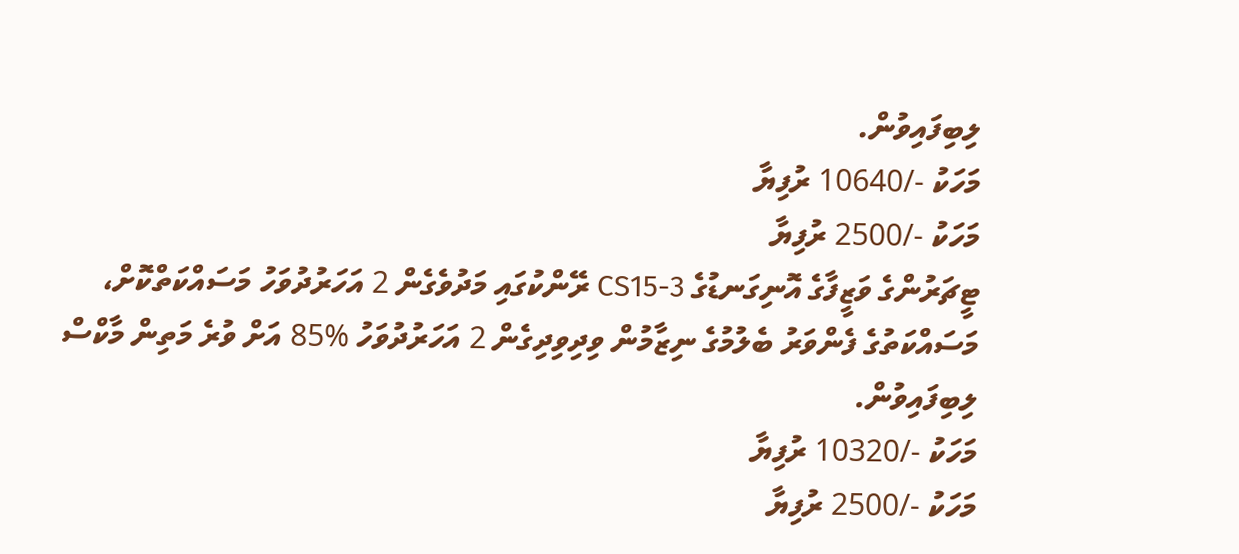ލިބިފައިވުން.
މަހަކު -/10640 ރުފިޔާ
މަހަކު -/2500 ރުފިޔާ
ޓީޗަރުންގެ ވަޒީފާގެ އޮނިގަނޑުގެ CS15-3 ރޭންކުގައި މަދުވެގެން 2 އަހަރުދުވަހު މަސައްކަތްކޮށް، މަސައްކަތުގެ ފެންވަރު ބެލުމުގެ ނިޒާމުން ވިދިވިދިގެން 2 އަހަރުދުވަހު %85 އަށް ވުރެ މަތިން މާކްސް ލިބިފައިވުން.
މަހަކު -/10320 ރުފިޔާ
މަހަކު -/2500 ރުފިޔާ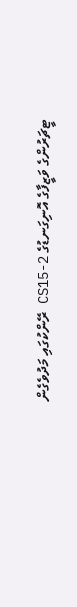ޓީޗަރުންގެ ވަޒީފާގެ އޮނިގަނޑުގެ CS15-2 ރޭންކުގައި މަދުވެގެން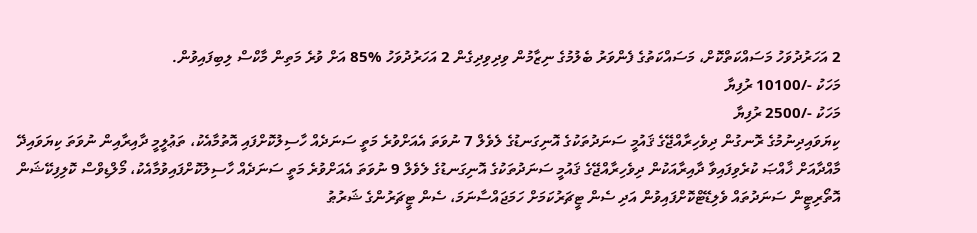2 އަހަރުދުވަހު މަސައްކަތްކޮށް، މަސައްކަތުގެ ފެންވަރު ބެލުމުގެ ނިޒާމުން ވިދިވިދިގެން 2 އަހަރުދުވަހު %85 އަށް ވުރެ މަތިން މާކްސް ލިބިފައިވުން.
މަހަކު -/10100 ރުފިޔާ
މަހަކު -/2500 ރުފިޔާ
ކިޔަވައިދިނުމުގެ ރޮނގުން ދިވެހިރާއްޖޭގެ ޤައުމީ ސަނަދުތަކުގެ އޮނިގަނޑުގެ ލެވެލް 7 ނުވަތަ އެއަށްވުރެ މަތީ ސަނަދެއް ހާސިލުކޮށްފައި އޮތުމާއެކު، ތަޢުލީމީ ދާއިރާއިން ނުވަތަ ކިޔަވައިދޭ މާއްދާއަށް ޚާއްޞަ ކުރެވިފައިވާ ދާއިރާއަކުން ދިވެހިރާއްޖޭގެ ޤައުމީ ސަނަދުތަކުގެ އޮނިގަނޑުގެ ލެވެލް 9 ނުވަތަ އެއަށްވުރެ މަތީ ސަނަދެއް ހާސިލުކޮށްފައިވުމާއެކު، މޯލްޑިވްސް ކޮލިފިކޭޝަން އޮތޯރިޓީން ސަނަދުތައް ވެލިޑޭޓްކޮށްފައިވުން އަދި ސެން ޓީޗަރުކަމަށް ހަމަޖައްސާނަމަ، ސެން ޓީޗަރުންގެ ޝަރުޠު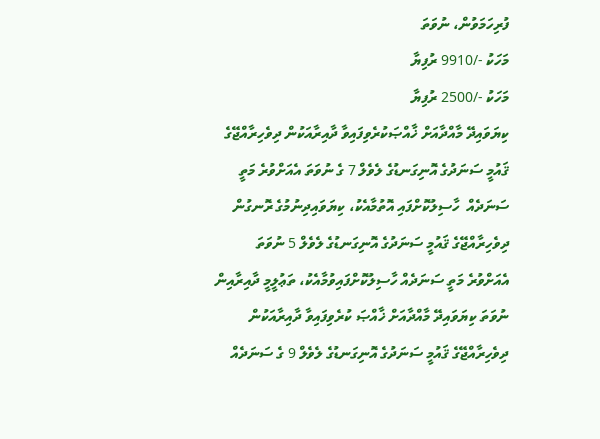ފުރިހަމަވުން، ނުވަތަ
މަހަކު -/9910 ރުފިޔާ
މަހަކު -/2500 ރުފިޔާ
ކިޔަވައިދޭ މާއްދާއަށް ޚާއްޞަކުރެވިފައިވާ ދާއިރާއަކުން ދިވެހިރާއްޖޭގެ ޤައުމީ ސަނަދުގެ އޮނިގަނޑުގެ ލެވެލް 7 ގެ ނުވަތަ އެއަށްވުރެ މަތީ ސަނަދެއް  ހާސިލުކޮށްފައި އޮތުމާއެކު، ކިޔަވައިދިނުމުގެ ރޮނގުން ދިވެހިރާއްޖޭގެ ޤައުމީ ސަނަދުގެ އޮނިގަނޑުގެ ލެވެލް 5 ނުވަތަ އެއަށްވުރެ މަތީ ސަނަދެއް ހާސިލުކޮށްފައިވުމާއެކު، ތަޢުލީމީ ދާއިރާއިން ނުވަތަ ކިޔަވައިދޭ މާއްދާއަށް ޚާއްޞަ ކުރެވިފައިވާ ދާއިރާއަކުން ދިވެހިރާއްޖޭގެ ޤައުމީ ސަނަދުގެ އޮނިގަނޑުގެ ލެވެލް 9 ގެ ސަނަދެއް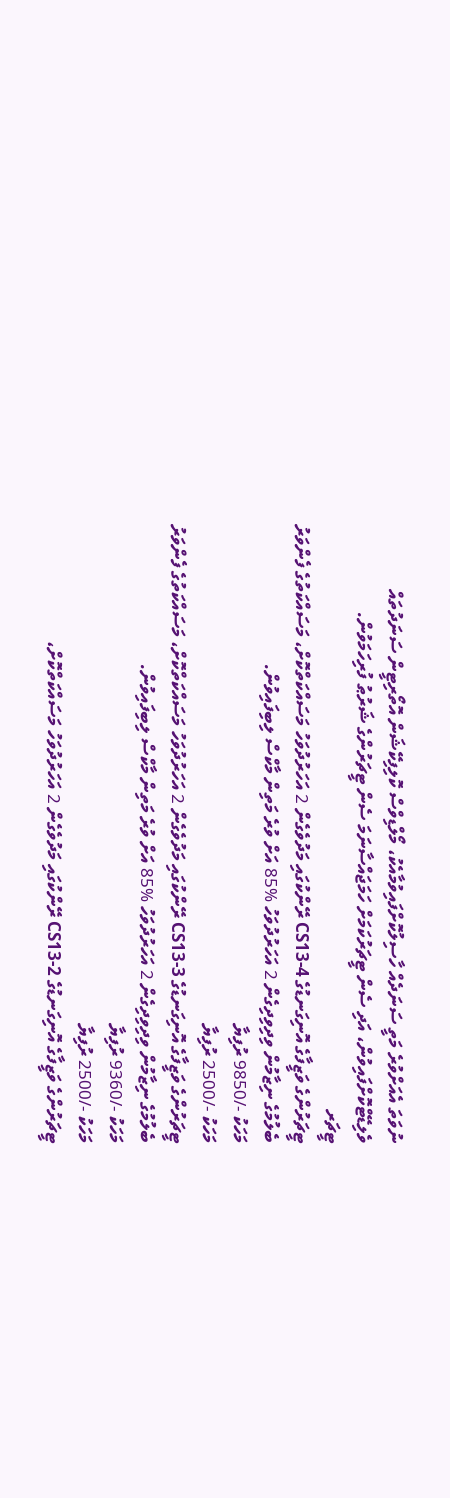ނުވަތަ އެއަށްވުރެ މަތީ ސަނަދެއް ހާސިލުކޮށްފައިވުމާއެކު، މޯލްޑިވްސް ކޮލިފިކޭޝަން އޮތޯރިޓީން ސަނަދުތައް ވެލިޑޭޓްކޮށްފައިވުން، އަދި ސެން ޓީޗަރުކަމަށް ހަމަޖައްސާނަމަ ސެން ޓީޗަރުންގެ ޝަރުޠު ފުރިހަމަވުން.
ޓީޗަރ
ޓީޗަރުންގެ ވަޒީފާގެ އޮނިގަނޑުގެ 4-CS13 ރޭންކުގައި މަދުވެގެން 2 އަހަރުދުވަހު މަސައްކަތްކޮށް، މަސައްކަތުގެ ފެންވަރު ބެލުމުގެ ނިޒާމުން ވިދިވިދިގެން 2 އަހަރުދުވަހު %85 އަށް ވުރެ މަތިން މާކްސް ލިބިފައިވުން.
މަހަކު -/9850 ރުފިޔާ
މަހަކު -/2500 ރުފިޔާ
ޓީޗަރުންގެ ވަޒީފާގެ އޮނިގަނޑުގެ 3-CS13 ރޭންކުގައި މަދުވެގެން 2 އަހަރުދުވަހު މަސައްކަތްކޮށް، މަސައްކަތުގެ ފެންވަރު ބެލުމުގެ ނިޒާމުން ވިދިވިދިގެން 2 އަހަރުދުވަހު %85 އަށް ވުރެ މަތިން މާކްސް ލިބިފައިވުން.
މަހަކު -/9360 ރުފިޔާ
މަހަކު -/2500 ރުފިޔާ
ޓީޗަރުންގެ ވަޒީފާގެ އޮނިގަނޑުގެ 2-CS13 ރޭންކުގައި މަދުވެގެން 2 އަހަރުދުވަހު މަސައްކަތްކޮށް،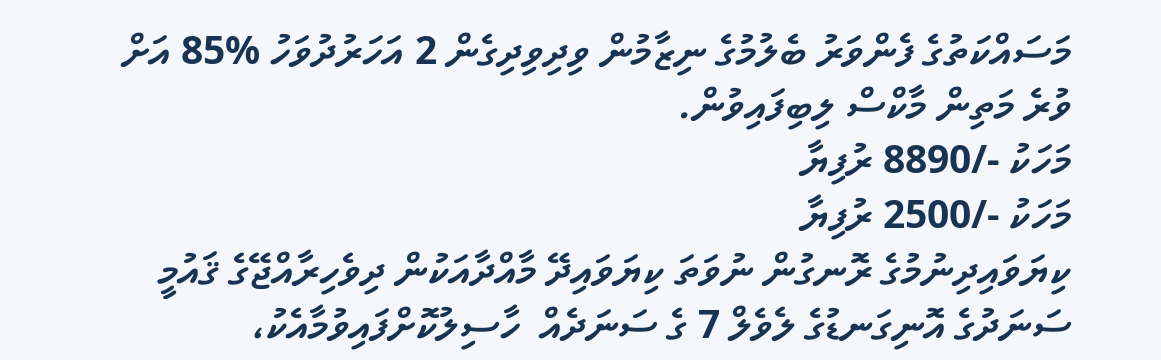މަސައްކަތުގެ ފެންވަރު ބެލުމުގެ ނިޒާމުން ވިދިވިދިގެން 2 އަހަރުދުވަހު %85 އަށް ވުރެ މަތިން މާކްސް ލިބިފައިވުން.
މަހަކު -/8890 ރުފިޔާ
މަހަކު -/2500 ރުފިޔާ
ކިޔަވައިދިނުމުގެ ރޮނގުން ނުވަތަ ކިޔަވައިދޭ މާއްދާއަކުން ދިވެހިރާއްޖޭގެ ޤައުމީ ސަނަދުގެ އޮނިގަނޑުގެ ލެވެލް 7 ގެ ސަނަދެއް  ހާސިލުކޮށްފައިވުމާއެކު،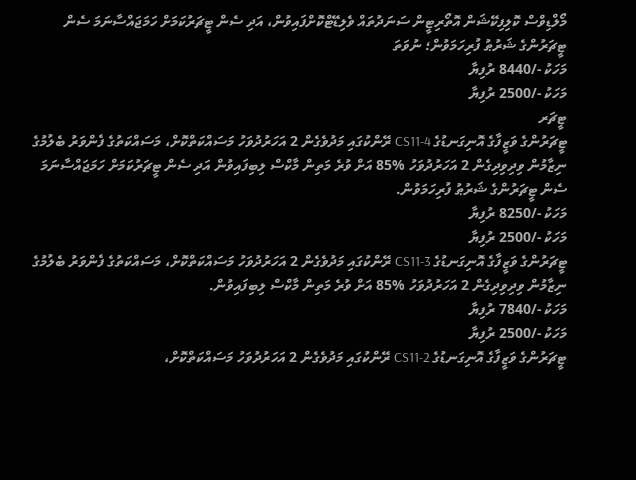މޯލްޑިވްސް ކޮލިފިކޭޝަން އޮތޯރިޓީން ސަނަދުތައް ވެލިޑޭޓްކޮށްފައިވުން، އަދި ސެން ޓީޗަރުކަމަށް ހަމަޖައްސާނަމަ ސެން ޓީޗަރުންގެ ޝަރުޠު ފުރިހަމަވުން؛ ނުވަތަ
މަހަކު -/8440 ރުފިޔާ
މަހަކު -/2500 ރުފިޔާ
ޓީޗަރ
ޓީޗަރުންގެ ވަޒީފާގެ އޮނިގަނޑުގެ 4-CS11 ރޭންކުގައި މަދުވެގެން 2 އަހަރުދުވަހު މަސައްކަތްކޮށް، މަސައްކަތުގެ ފެންވަރު ބެލުމުގެ ނިޒާމުން ވިދިވިދިގެން 2 އަހަރުދުވަހު %85 އަށް ވުރެ މަތިން މާކްސް ލިބިފައިވުން އަދި ސެން ޓީޗަރުކަމަށް ހަމަޖައްސާނަމަ ސެން ޓީޗަރުންގެ ޝަރުޠު ފުރިހަމަވުން.
މަހަކު -/8250 ރުފިޔާ
މަހަކު -/2500 ރުފިޔާ
ޓީޗަރުންގެ ވަޒީފާގެ އޮނިގަނޑުގެ CS11-3 ރޭންކުގައި މަދުވެގެން 2 އަހަރުދުވަހު މަސައްކަތްކޮށް، މަސައްކަތުގެ ފެންވަރު ބެލުމުގެ ނިޒާމުން ވިދިވިދިގެން 2 އަހަރުދުވަހު %85 އަށް ވުރެ މަތިން މާކްސް ލިބިފައިވުން.
މަހަކު -/7840 ރުފިޔާ
މަހަކު -/2500 ރުފިޔާ
ޓީޗަރުންގެ ވަޒީފާގެ އޮނިގަނޑުގެ 2-CS11 ރޭންކުގައި މަދުވެގެން 2 އަހަރުދުވަހު މަސައްކަތްކޮށް،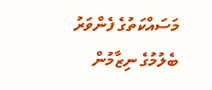މަސައްކަތުގެ ފެންވަރު ބެލުމުގެ ނިޒާމުން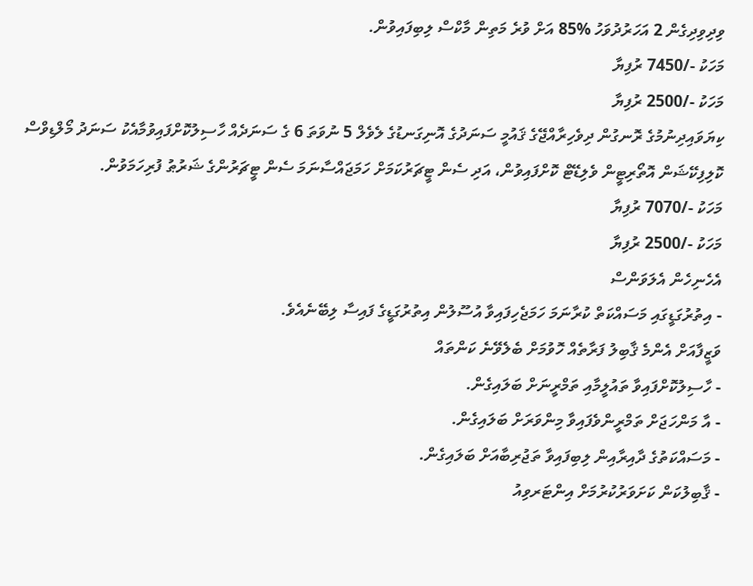ވިދިވިދިގެން 2 އަހަރުދުވަހު %85 އަށް ވުރެ މަތިން މާކްސް ލިބިފައިވުން.
މަހަކު -/7450 ރުފިޔާ
މަހަކު -/2500 ރުފިޔާ
ކިޔަވައިދިނުމުގެ ރޮނގުން ދިވެހިރާއްޖޭގެ ޤައުމީ ސަނަދުގެ އޮނިގަނޑުގެ ލެވެލް 5 ނުވަތަ 6 ގެ ސަނަދެއް ހާސިލުކޮށްފައިވުމާއެކު ސަނަދު މޯލްޑިވްސް ކޮލިފިކޭޝަން އޮތޯރިޓީން ވެލިޑޭޓް ކޮށްފައިވުން، އަދި ސެން ޓީޗަރުކަމަށް ހަމަޖައްސާނަމަ ސެން ޓީޗަރުންގެ ޝަރުޠު ފުރިހަމަވުން.
މަހަކު -/7070 ރުފިޔާ
މަހަކު -/2500 ރުފިޔާ
އެހެނިހެން އެލަވަންސް
- އިތުރުގަޑީގައި މަސައްކަތް ކުރާނަމަ ހަމަޖެހިފައިވާ އުސޫލުން އިތުރުގަޑީގެ ފައިސާ ލިބޭނެއެވެ.
ވަޒީފާއަށް އެންމެ ޤާބިލު ފަރާތެއް ހޮވުމަށް ބެލެވޭނެ ކަންތައް
- ހާސިލުކޮށްފައިވާ ތައުލީމާއި ތަމްރީނަށް ބަލައިގެން.
- އާ މަންހަޖަށް ތަމްރީންވެފައިވާ މިންވަރަށް ބަލައިގެން.
- މަސައްކަތުގެ ދާއިރާއިން ލިބިފައިވާ ތަޖުރިބާއަށް ބަލައިގެން.
- ޤާބިލުކަން ކަށަވަރުކުރުމަށް އިންޓަރވިއު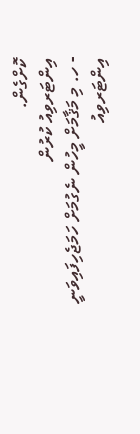ކޮށްގެން.
އިންޓަރވިއު ކުރުން
- ހ. މި މަޤާމަށް މީހުން ނެގުމަށް ހަމަޖެހިފައިވަނީ އިންޓަރވިއު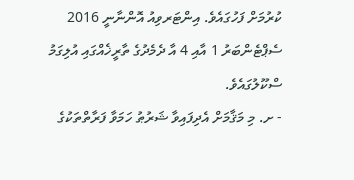ކުރުމަށް ފަހުގައެވެ. އިންޓަރވިއު އޮންނާނީ 2016 ސެޕްޓެންބަރު 1 އާއި 4 އާ ދެމެދުގެ ތާރީޚެއްގައި އުލިގަމު ސްކޫލުގައެވެ.
- ށ. މި މަޤާމަށް އެދިފައިވާ ޝަރުޠު ހަމަވާ ފަރާތްތަކުގެ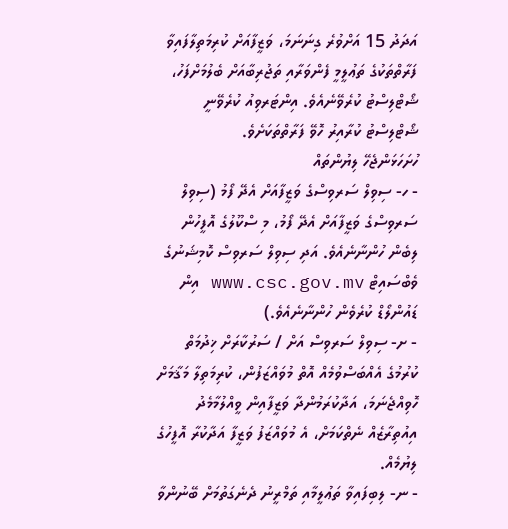އަދަދު 15 އަށްވުރެ ގިނަނަމަ، ވަޒީފާއަށް ކުރިމަތިލާފައިވާ ފަރާތްތަކުގެ ތަޢުލީމީ ފެންވަރާއި ތަޖުރިބާއަށް ބެލުމަށްފަހު، ޝޯޓްލިސްޓު ކުރެވޭނެއެވެ. އިންޓަރވިއު ކުރެވޭނީ ޝޯޓްލިސްޓު ކުރާއިރު ހޮވޭ ފަރާތްތަކަށެވެ.
ހުށަހަޅަންޖެހޭ ލިޔުންތައް
- ހ- ސިވިލް ސަރވިސްގެ ވަޒީފާއަށް އެދޭ ފޯމު (ސިވިލް ސަރވިސްގެ ވަޒީފާއަށް އެދޭ ފޯމު، މި ސްކޫލުގެ އޮފީހުން ލިބެން ހުންނާނެއެވެ. އަދި ސިވިލް ސަރވިސް ކޮމިޝަނުގެ ވެބްސައިޓް www.csc.gov.mv އިން ޑައުންލޯޑް ކުރެވެން ހުންނާނެއެވެ.)
- ށ- ސިވިލް ސަރވިސް އަށް / ސަރުކާރަށް ޚިދުމަތް ކުރުމުގެ އެއްބަސްވުމެއް އޮތް މުވައްޒަފުން، ކުރިމަތިލާ މަޤާމަށް ހޮވިއްޖެނަމަ، އަދާކުރަމުންދާ ވަޒީފާއިން ވީއްލުމާމެދު އިއުތިރާޒެއް ނެތްކަމަށް، އެ މުވައްޒަފު ވަޒީފާ އަދާކުރާ އޮފީހުގެ ލިޔުމެއް.
- ނ- ލިބިފައިވާ ތަޢުލީމާއި ތަމްރީނު ދެނެގަތުމަށް ބޭނުންވާ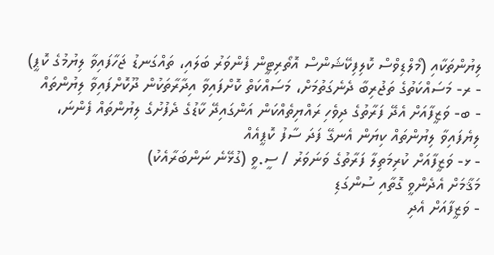ލިޔުންތަކާއި (މޯލްޑިވްސް ކޮލިފިކޭޝަންސް އޮތޯރިޓީން ފެންވަރު ބަލައި، ތައްގަނޑު ޖަހާފައިވާ ލިޔުމުގެ ކޮޕީ)
- ރ- މަސައްކަތުގެ ތަޖުރިބާ ދެނެގަތުމަށް، މަސައްކަތް ކޮށްފައިވާ އިދާރާތަކުން ދޫކޮށްފައިވާ ލިޔުންތައް
- ބ- ވަޒީފާއަށް އެދޭ ފަރާތުގެ ދިވެހި ރައްޔިތެއްކަން އަންގައިދޭ ކާޑުގެ ދެފުށުގެ ލިޔުންތައް ފެންނަ، ލިޔެފައިވާ ލިޔުންތައް ކިޔަން އެނގޭ ފަދަ ސާފު ކޮޕީއެއް
- ޅ- ވަޒީފާއަށް ކުރިމަތިލާ ފަރާތުގެ ވަނަވަރު / ސީ.ވީ (ގުޅޭނެ ނަންބަރާއެކު)
މަޤާމަށް އެދެންވީ ގޮތާއި ސުންގަޑި
- ވަޒީފާއަށް އެދި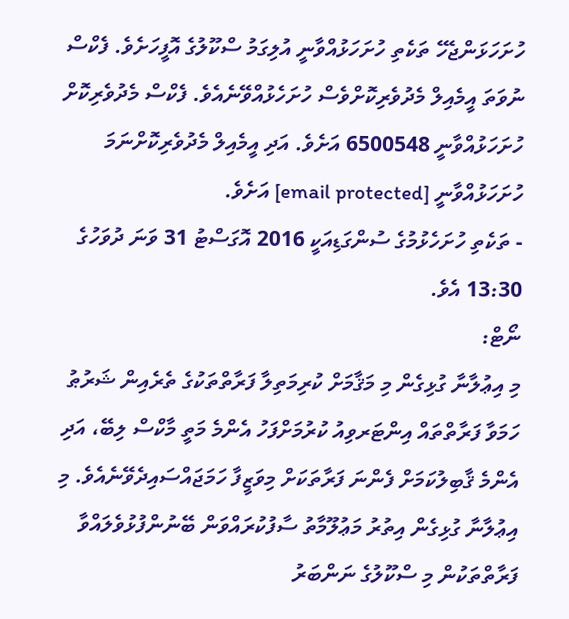ހުށަހަޅަންޖެހޭ ތަކެތި ހުށަހަޅުއްވާނީ އުލިގަމު ސްކޫލުގެ އޮފީހަށެވެ. ފެކްސް ނުވަތަ އީމެއިލް މެދުވެރިކޮށްވެސް ހުށަހެޅުއްވޭނެއެވެ. ފެކްސް މެދުވެރިކޮށް ހުށަހަޅުއްވާނީ 6500548 އަށެވެ. އަދި އީމެއިލް މެދުވެރިކޮށްނަމަ ހުށަހަޅުއްވާނީ [email protected] އަށެވެ.
- ތަކެތި ހުށަހެޅުމުގެ ސުންގަޑިއަކީ 2016 އޮގަސްޓު 31 ވަނަ ދުވަހުގެ 13:30 އެވެ.
ނޯޓް:
މި އިޢުލާނާ ގުޅިގެން މި މަޤާމަށް ކުރިމަތިލާ ފަރާތްތަކުގެ ތެރެއިން ޝަރުޠު ހަމަވާ ފަރާތްތައް އިންޓަރވިއު ކުރުމަށްފަހު އެންމެ މަތީ މާކްސް ލިބޭ، އަދި އެންމެ ޤާބިލުކަމަށް ފެންނަ ފަރާތަކަށް މިވަޒީފާ ހަމަޖައްސައިދެވޭނެއެވެ. މި އިޢުލާނާ ގުޅިގެން އިތުރު މަޢުލޫމާތު ސާފުކުރައްވަން ބޭނުންފުޅުވެލައްވާ ފަރާތްތަކުން މި ސްކޫލުގެ ނަންބަރު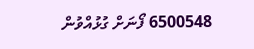6500548 ފޯނަށް ގުޅުއްވުން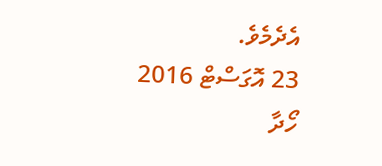އެދެމެވެ.
23 އޮގަސްޓް 2016
ހޯދާ